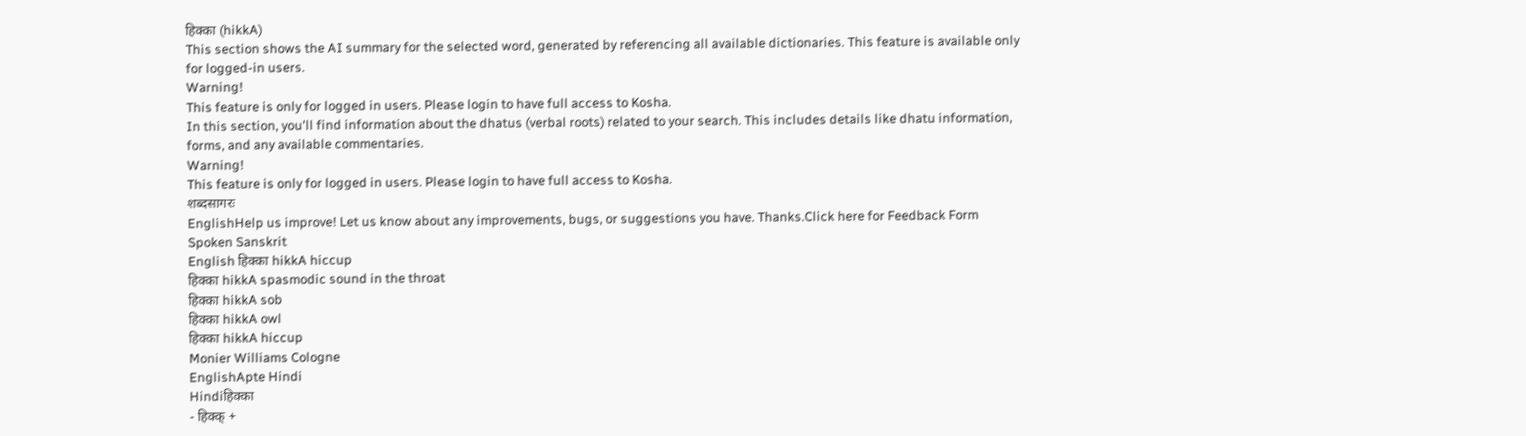हिक्का (hikkA)
This section shows the AI summary for the selected word, generated by referencing all available dictionaries. This feature is available only for logged-in users.
Warning!
This feature is only for logged in users. Please login to have full access to Kosha.
In this section, you'll find information about the dhatus (verbal roots) related to your search. This includes details like dhatu information, forms, and any available commentaries.
Warning!
This feature is only for logged in users. Please login to have full access to Kosha.
शब्दसागरः
EnglishHelp us improve! Let us know about any improvements, bugs, or suggestions you have. Thanks.Click here for Feedback Form
Spoken Sanskrit
English हिक्का hikkA hiccup
हिक्का hikkA spasmodic sound in the throat
हिक्का hikkA sob
हिक्का hikkA owl
हिक्का hikkA hiccup
Monier Williams Cologne
EnglishApte Hindi
Hindiहिक्का
- हिक्क् +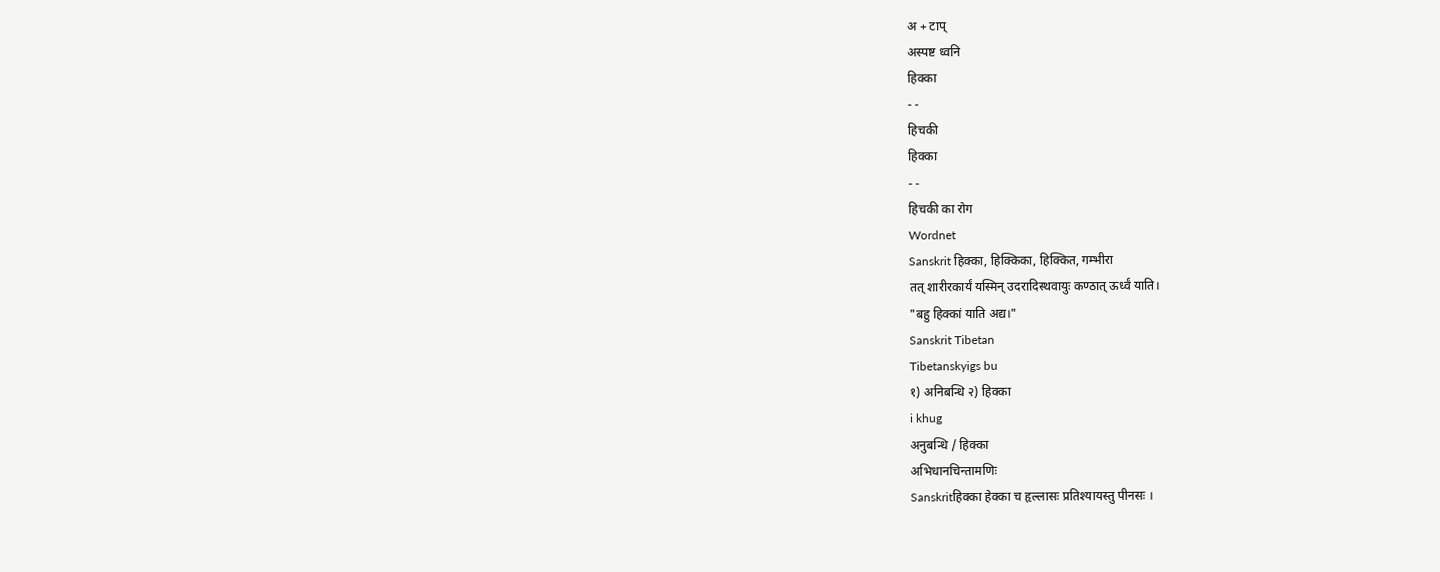अ + टाप्
अस्पष्ट ध्वनि
हिक्का
- -
हिचकी
हिक्का
- -
हिचकी का रोग
Wordnet
Sanskrit हिक्का, हिक्किका, हिक्कित, गम्भीरा
तत् शारीरकार्यं यस्मिन् उदरादिस्थवायुः कण्ठात् ऊर्ध्वं याति।
"बहु हिक्कां याति अद्य।"
Sanskrit Tibetan
Tibetanskyigs bu
१) अनिबन्धि २) हिक्का
i khug
अनुबन्धि / हिक्का
अभिधानचिन्तामणिः
Sanskritहिक्का हेक्का च हृल्लासः प्रतिश्यायस्तु पीनसः ।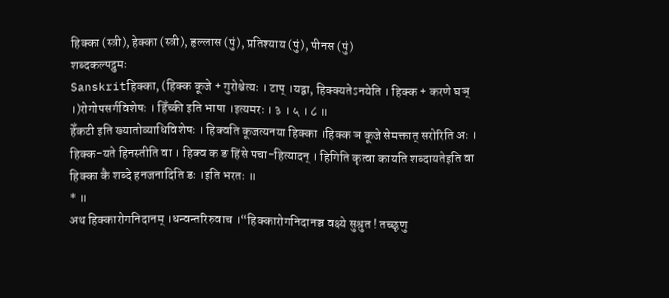हिक्का (स्त्री), हेक्का (स्त्री), हृल्लास (पुं), प्रतिश्याय (पुं), पीनस (पुं)
शब्दकल्पद्रुमः
Sanskritहिक्का, (हिक्क कूजे + गुरोश्चेत्यः । टाप् ।यद्वा, हिक्क्यतेऽनयेति । हिक्क + करणे घञ् ।)रोगोपसर्गविशेषः । हिँच्की इति भाषा ।इत्यमरः । ३ । ५ । ८ ॥
हेँकटी इति ख्यातोव्याधिविशेषः । हिक्वति कूजत्यनया हिक्का ।हिक्क ञ कूजे सेमक्तात् सरोरिति अः । हिक्क-यते हिनस्तीति वा । हिक्व क ङ हिंसे पचा-हित्यादन् । हिगिति कृत्वा कायति शब्दायतेइति वा हिक्का कै शब्दे हनजनादिति डः ।इति भरतः ॥
* ॥
अथ हिक्कारोगनिदानम् ।धन्वन्तरिरुवाच ।“हिक्कारोगनिदानञ्च वक्ष्ये सुश्रुत ! तच्छृणु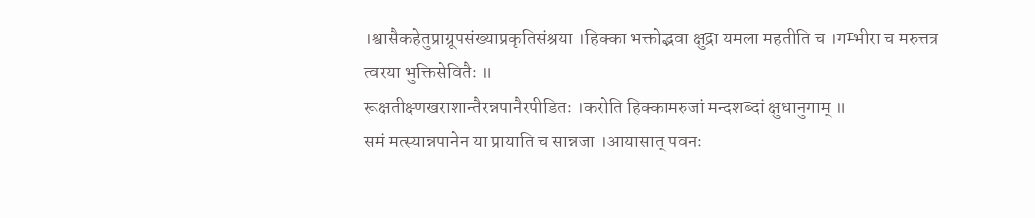।श्वासैकहेतुप्राग्रूपसंख्याप्रकृतिसंश्रया ।हिक्का भक्तोद्भवा क्षुद्रा यमला महतीति च ।गम्भीरा च मरुत्तत्र त्वरया भुक्तिसेवितैः ॥
रूक्षतीक्ष्णखराशान्तैरन्नपानैरपीडितः ।करोति हिक्कामरुजां मन्दशब्दां क्षुधानुगाम् ॥
समं मत्स्यान्नपानेन या प्रायाति च सान्नजा ।आयासात् पवनः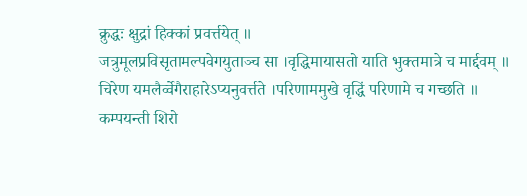क्रुद्धः क्षुद्रां हिक्कां प्रवर्त्तयेत् ॥
जत्रुमूलप्रविसृतामल्पवेगयुताञ्च सा ।वृद्धिमायासतो याति भुक्तमात्रे च मार्द्दवम् ॥
चिरेण यमलैर्व्वेगैराहारेऽप्यनुवर्त्तते ।परिणाममुखे वृद्धिं परिणामे च गच्छति ॥
कम्पयन्ती शिरो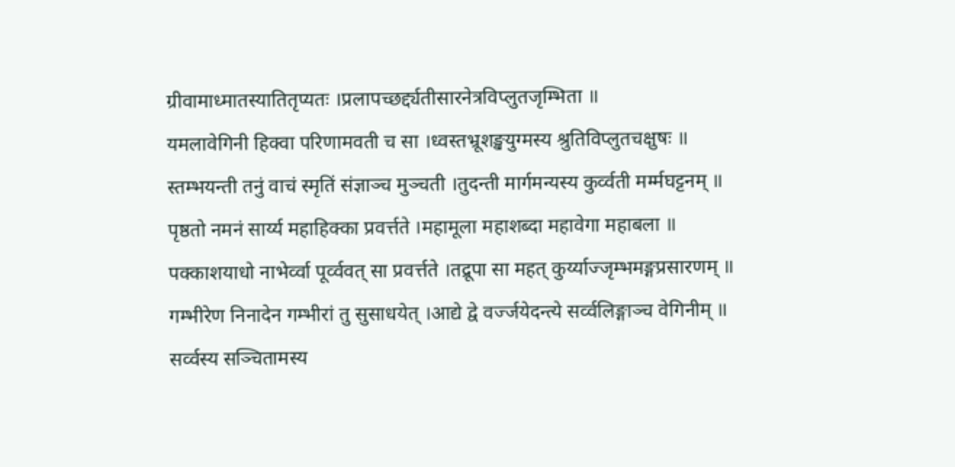ग्रीवामाध्मातस्यातितृप्यतः ।प्रलापच्छर्द्द्यतीसारनेत्रविप्लुतजृम्भिता ॥
यमलावेगिनी हिक्वा परिणामवती च सा ।ध्वस्तभ्रूशङ्खयुग्मस्य श्रुतिविप्लुतचक्षुषः ॥
स्तम्भयन्ती तनुं वाचं स्मृतिं संज्ञाञ्च मुञ्चती ।तुदन्ती मार्गमन्यस्य कुर्व्वती मर्म्मघट्टनम् ॥
पृष्ठतो नमनं सार्य्य महाहिक्का प्रवर्त्तते ।महामूला महाशब्दा महावेगा महाबला ॥
पक्काशयाधो नाभेर्व्वा पूर्व्ववत् सा प्रवर्त्तते ।तद्रूपा सा महत् कुर्य्याज्जृम्भमङ्गप्रसारणम् ॥
गम्भीरेण निनादेन गम्भीरां तु सुसाधयेत् ।आद्ये द्वे वर्ज्जयेदन्त्ये सर्व्वलिङ्गाञ्च वेगिनीम् ॥
सर्व्वस्य सञ्चितामस्य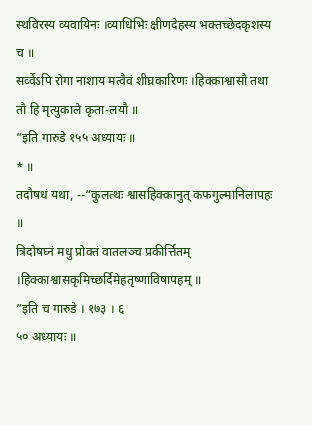स्थविरस्य व्यवायिनः ।व्याधिभिः क्षीणदेहस्य भक्तच्छेदकृशस्य च ॥
सर्व्वेऽपि रोगा नाशाय मत्वैवं शीघ्रकारिणः ।हिक्काश्वासौ तथा तौ हि मृत्युकाले कृता-लयौ ॥
”इति गारुडे १५५ अध्यायः ॥
* ॥
तदौषधं यथा, --“कुलत्थः श्वासहिक्कानुत् कफगुल्मानिलापहः ॥
त्रिदोषघ्नं मधु प्रोक्तं वातलञ्च प्रकीर्त्तितम् ।हिक्काश्वासकृमिच्छर्दिमेहतृष्णाविषापहम् ॥
”इति च गारुडे । १७३ । ६
५० अध्यायः ॥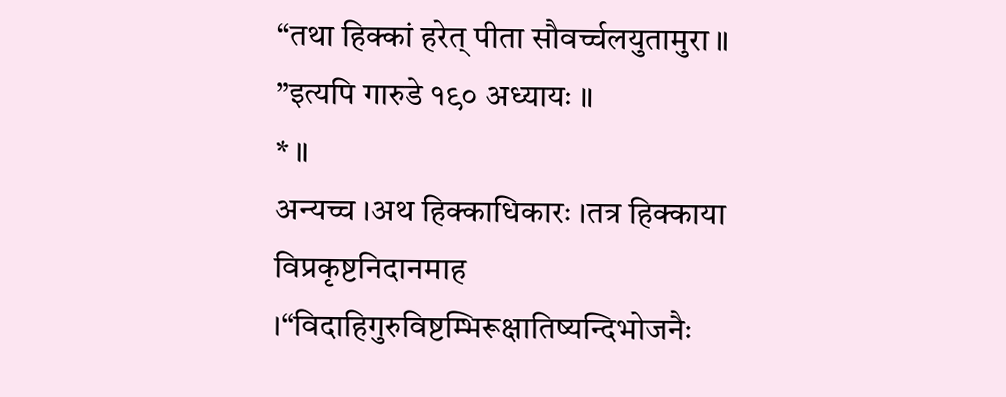“तथा हिक्कां हरेत् पीता सौवर्च्चलयुतामुरा ॥
”इत्यपि गारुडे १९० अध्यायः ॥
* ॥
अन्यच्च ।अथ हिक्काधिकारः ।तत्र हिक्काया विप्रकृष्टनिदानमाह ।“विदाहिगुरुविष्टम्भिरूक्षातिष्यन्दिभोजनैः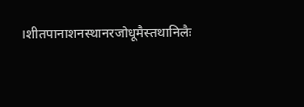।शीतपानाशनस्थानरजोधूमैस्तथानिलैः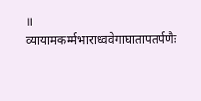॥
व्यायामकर्म्मभाराध्ववेगाघातापतर्पणैः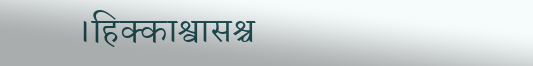।हिक्काश्वासश्च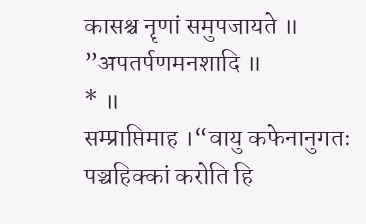कासश्च नॄणां समुपजायते ॥
”अपतर्पणमनशादि ॥
* ॥
सम्प्राप्तिमाह ।“वायु कफेनानुगतः पञ्चहिक्कां करोति हि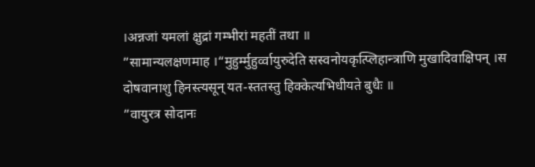।अन्नजां यमलां क्षुद्रां गम्भीरां महतीं तथा ॥
”सामान्यलक्षणमाह ।“मुहुर्म्मुहुर्व्वायुरुदेति सस्वनोयकृत्प्लिहान्त्राणि मुखादिवाक्षिपन् ।स दोषवानाशु हिनस्त्यसून् यत-स्ततस्तु हिक्केत्यभिधीयते बुधैः ॥
”वायुरत्र सोदानः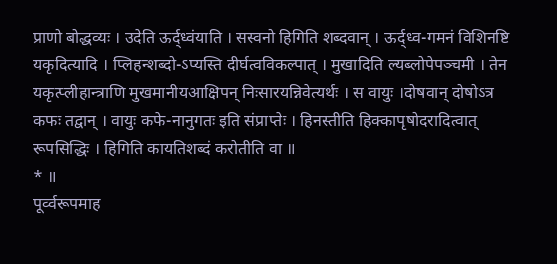प्राणो बोद्धव्यः । उदेति ऊर्द्ध्वंयाति । सस्वनो हिगिति शब्दवान् । ऊर्द्ध्व-गमनं विशिनष्टि यकृदित्यादि । प्लिहन्शब्दो-ऽप्यस्ति दीर्घत्वविकल्पात् । मुखादिति ल्यब्लोपेपञ्चमी । तेन यकृत्प्लीहान्त्राणि मुखमानीयआक्षिपन् निःसारयन्निवेत्यर्थः । स वायुः ।दोषवान् दोषोऽत्र कफः तद्वान् । वायुः कफे-नानुगतः इति संप्राप्तेः । हिनस्तीति हिक्कापृषोदरादित्वात् रूपसिद्धिः । हिगिति कायतिशब्दं करोतीति वा ॥
* ॥
पूर्व्वरूपमाह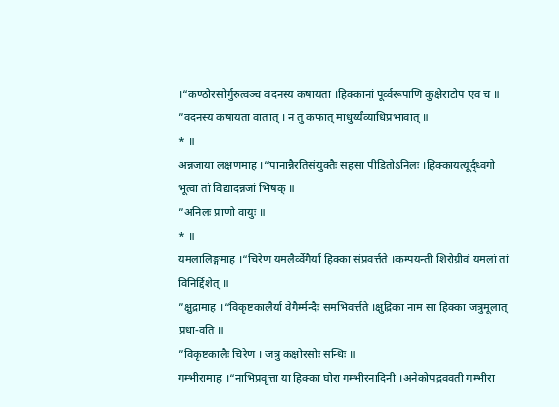।“कण्ठोरसोर्गुरुत्वञ्च वदनस्य कषायता ।हिक्कानां पूर्व्वरूपाणि कुक्षेराटोप एव च ॥
”वदनस्य कषायता वातात् । न तु कफात् माधुर्य्यंव्याधिप्रभावात् ॥
* ॥
अन्नजाया लक्षणमाह ।“पानान्नैरतिसंयुक्तैः सहसा पीडितोऽनिलः ।हिक्कायत्यूर्द्ध्वगो भूत्वा तां विद्यादन्नजां भिषक् ॥
”अनिलः प्राणो वायुः ॥
* ॥
यमलालिङ्गमाह ।“चिरेण यमलैर्व्वेगैर्या हिक्का संप्रवर्त्तते ।कम्पयन्ती शिरोग्रीवं यमलां तां विनिर्द्दिशेत् ॥
”क्षुद्रामाह ।“विकृष्टकालैर्या वेगैर्म्मन्दैः समभिवर्त्तते ।क्षुद्रिका नाम सा हिक्का जत्रुमूलात् प्रधा-वति ॥
”विकृष्टकालैः चिरेण । जत्रु कक्षोरसोः सन्धिः ॥
गम्भीरामाह ।“नाभिप्रवृत्ता या हिक्का घोरा गम्भीरनादिनी ।अनेकोपद्रववती गम्भीरा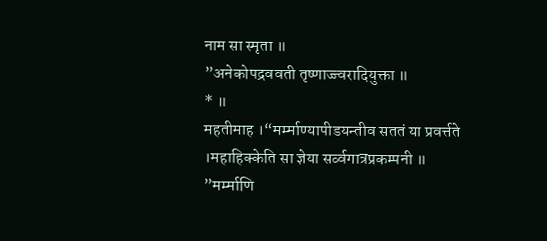नाम सा स्मृता ॥
”अनेकोपद्रववती तृष्णाज्ज्वरादियुक्ता ॥
* ॥
महतीमाह ।“मर्म्माण्यापीडयन्तीव सततं या प्रवर्त्तते ।महाहिक्केति सा ज्ञेया सर्व्वगात्रप्रकम्पनी ॥
”मर्म्माणि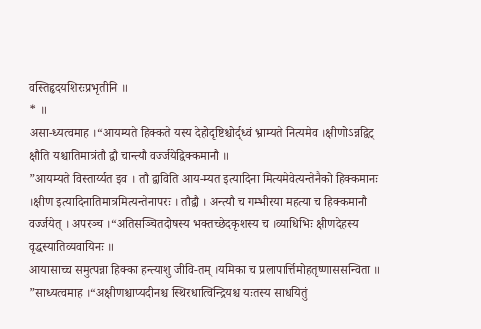वस्तिहृदयशिरःप्रभृतीनि ॥
* ॥
असा-ध्यत्वमाह ।“आयम्यते हिक्कते यस्य देहोदृष्टिश्चोर्द्ध्वं भ्राम्यते नित्यमेव ।क्षीणोऽन्नद्विट् क्षौति यश्चातिमात्रंतौ द्वौ चान्त्यौ वर्ज्जयेद्विक्कमानौ ॥
”आयम्यते विस्तार्य्यत इव । तौ द्वाविति आय-म्यत इत्यादिना मित्यमेवेत्यन्तेनैको हिक्कमानः ।क्षीण इत्यादिनातिमात्रमित्यन्तेनापरः । तौद्वौ । अन्त्यौ च गम्भीरया महत्या च हिक्कमानौ वर्ज्जयेत् । अपरञ्च ।“अतिसञ्चितदोषस्य भक्तच्छेदकृशस्य च ।व्याधिभिः क्षीणदेहस्य वृद्धस्यातिव्यवायिनः ॥
आयासाच्च समुत्पन्ना हिक्का हन्त्याशु जीवि-तम् ।यमिका च प्रलापार्त्तिमोहतृष्णाससन्विता ॥
”साध्यत्वमाह ।“अक्षीणश्चाप्यदीनश्च स्थिरधात्विन्द्रियश्च यःतस्य साधयितुं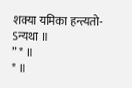शक्या यमिका हन्त्यतो-ऽन्यथा ॥
” * ॥
* ॥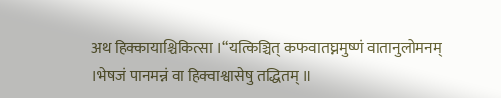अथ हिक्कायाश्चिकित्सा ।“यत्किञ्चित् कफवातघ्नमुष्णं वातानुलोमनम् ।भेषजं पानमन्नं वा हिक्वाश्वासेषु तद्धितम् ॥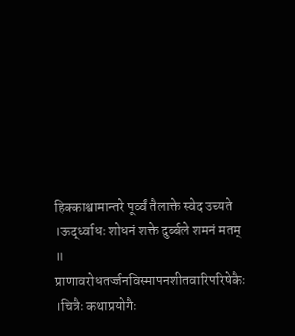हिक्काश्वामान्तरे पूर्व्वं तैलाक्ते स्वेद उच्यते ।ऊर्द्ध्वाधः शोधनं शक्ते दुर्ब्बले शमनं मतम् ॥
प्राणावरोधतर्ज्जनविस्मापनशीतवारिपरिषेकैः ।चित्रैः कथाप्रयोगैः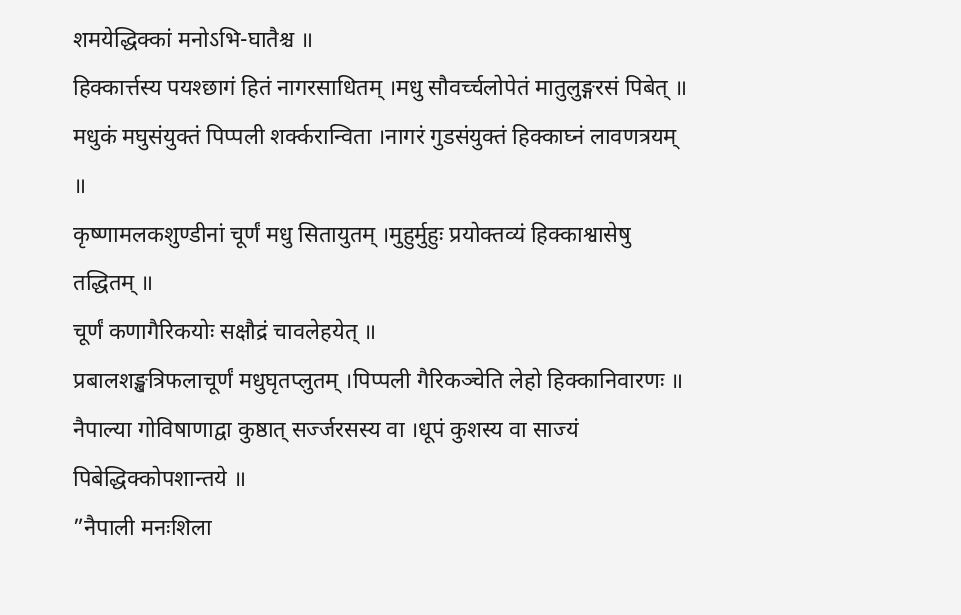शमयेद्धिक्कां मनोऽभि-घातैश्च ॥
हिक्कार्त्तस्य पयश्छागं हितं नागरसाधितम् ।मधु सौवर्च्चलोपेतं मातुलुङ्गरसं पिबेत् ॥
मधुकं मघुसंयुक्तं पिप्पली शर्क्करान्विता ।नागरं गुडसंयुक्तं हिक्काघ्नं लावणत्रयम् ॥
कृष्णामलकशुण्डीनां चूर्णं मधु सितायुतम् ।मुहुर्मुहुः प्रयोक्तव्यं हिक्काश्वासेषु तद्धितम् ॥
चूर्णं कणागैरिकयोः सक्षौद्रं चावलेहयेत् ॥
प्रबालशङ्खत्रिफलाचूर्णं मधुघृतप्लुतम् ।पिप्पली गैरिकञ्चेति लेहो हिक्कानिवारणः ॥
नैपाल्या गोविषाणाद्वा कुष्ठात् सर्ज्जरसस्य वा ।धूपं कुशस्य वा साज्यं पिबेद्धिक्कोपशान्तये ॥
”नैपाली मनःशिला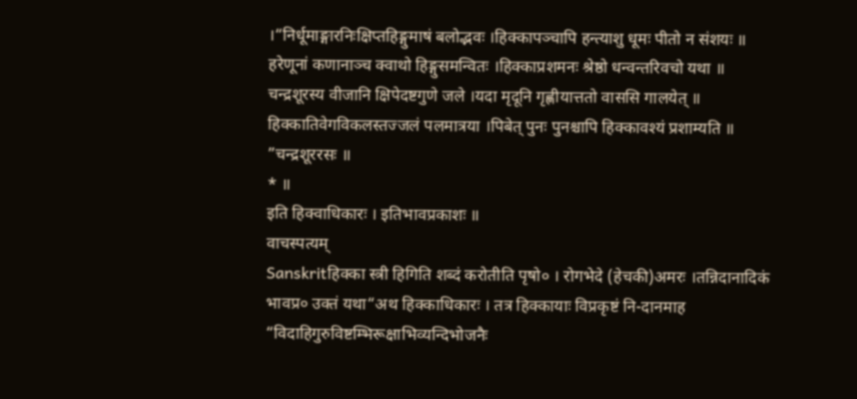।“निर्धूमाङ्गारनिःक्षिप्तहिङ्गुमाषं बलोद्भवः ।हिक्कापञ्चापि हन्त्याशु धूमः पीतो न संशयः ॥
हरेणूनां कणानाञ्च क्वाथो हिङ्गुसमन्वितः ।हिक्काप्रशमनः श्रेष्ठो धन्वन्तरिवचो यथा ॥
चन्द्रशूरस्य वीजानि क्षिपेदष्टगुणे जले ।यदा मृदूनि गृह्णीयात्ततो वाससि गालयेत् ॥
हिक्कातिवेगविकलस्तज्जलं पलमात्रया ।पिबेत् पुनः पुनश्चापि हिक्कावश्यं प्रशाम्यति ॥
”चन्द्रशूररसः ॥
* ॥
इति हिक्वाधिकारः । इतिभावप्रकाशः ॥
वाचस्पत्यम्
Sanskritहिक्का स्त्री हिगिति शब्दं करोतीति पृषो० । रोगभेदे (हेचकी)अमरः ।तन्निदानादिकं भावप्र० उक्तं यथा“अथ हिक्काधिकारः । तत्र हिक्कायाः विप्रकृष्टं नि-दानमाह “विदाहिगुरुविष्टम्भिरूक्षाभिव्यन्दिभोजनैः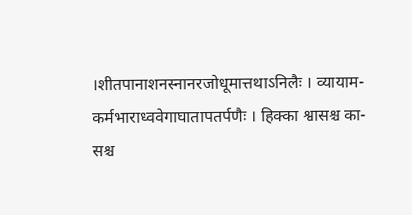।शीतपानाशनस्नानरजोधूमात्तथाऽनिलैः । व्यायाम-कर्मभाराध्ववेगाघातापतर्पणैः । हिक्का श्वासश्च का-सश्च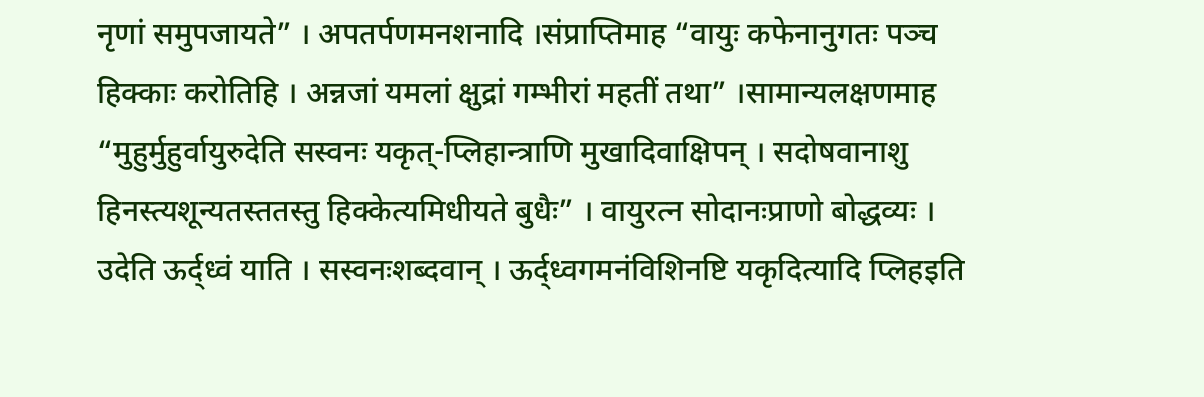नृणां समुपजायते” । अपतर्पणमनशनादि ।संप्राप्तिमाह “वायुः कफेनानुगतः पञ्च हिक्काः करोतिहि । अन्नजां यमलां क्षुद्रां गम्भीरां महतीं तथा” ।सामान्यलक्षणमाह “मुहुर्मुहुर्वायुरुदेति सस्वनः यकृत्-प्लिहान्त्राणि मुखादिवाक्षिपन् । सदोषवानाशु हिनस्त्यशून्यतस्ततस्तु हिक्केत्यमिधीयते बुधैः” । वायुरत्न सोदानःप्राणो बोद्धव्यः । उदेति ऊर्द्ध्वं याति । सस्वनःशब्दवान् । ऊर्द्ध्वगमनंविशिनष्टि यकृदित्यादि प्लिहइति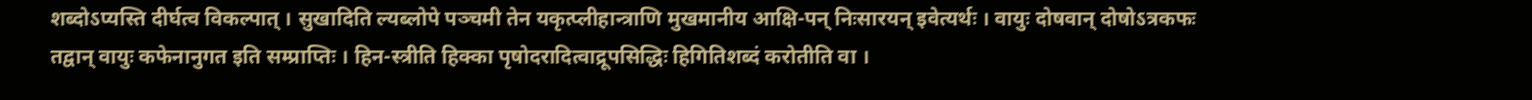शब्दोऽप्यस्ति दीर्घत्व विकल्पात् । सुखादिति ल्यब्लोपे पञ्चमी तेन यकृत्प्लीहान्त्राणि मुखमानीय आक्षि-पन् निःसारयन् इवेत्यर्थः । वायुः दोषवान् दोषोऽत्रकफः तद्वान् वायुः कफेनानुगत इति सम्प्राप्तिः । हिन-स्त्रीति हिक्का पृषोदरादित्वाद्रूपसिद्धिः हिगितिशब्दं करोतीति वा ।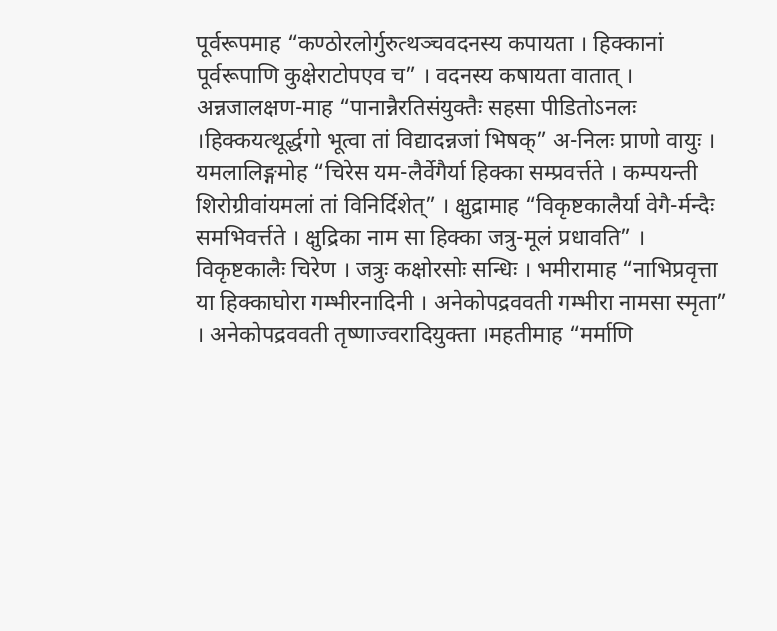पूर्वरूपमाह “कण्ठोरलोर्गुरुत्थञ्चवदनस्य कपायता । हिक्कानां पूर्वरूपाणि कुक्षेराटोपएव च” । वदनस्य कषायता वातात् । अन्नजालक्षण-माह “पानान्नैरतिसंयुक्तैः सहसा पीडितोऽनलः ।हिक्कयत्थूर्द्धगो भूत्वा तां विद्यादन्नजां भिषक्” अ-निलः प्राणो वायुः । यमलालिङ्गमोह “चिरेस यम-लैर्वेगैर्या हिक्का सम्प्रवर्त्तते । कम्पयन्ती शिरोग्रीवांयमलां तां विनिर्दिशेत्” । क्षुद्रामाह “विकृष्टकालैर्या वेगै-र्मन्दैः समभिवर्त्तते । क्षुद्रिका नाम सा हिक्का जत्रु-मूलं प्रधावति” । विकृष्टकालैः चिरेण । जत्रुः कक्षोरसोः सन्धिः । भमीरामाह “नाभिप्रवृत्ता या हिक्काघोरा गम्भीरनादिनी । अनेकोपद्रववती गम्भीरा नामसा स्मृता” । अनेकोपद्रववती तृष्णाज्वरादियुक्ता ।महतीमाह “मर्माणि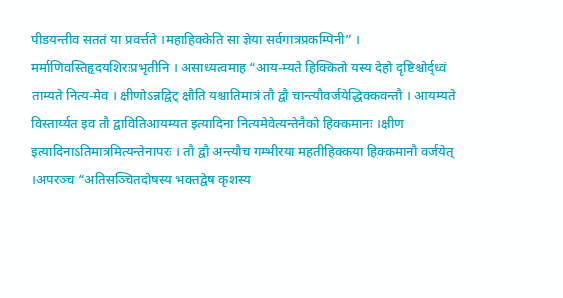पीडयन्तीव सततं या प्रवर्त्तते ।महाहिक्केति सा ज्ञेया सर्वगात्रप्रकम्पिनी” । मर्माणिवस्तिहृदयशिरःप्रभृतीनि । असाध्यत्वमाह “आय-म्यते हिक्कितो यस्य देहो दृष्टिश्चोर्द्ध्वं ताम्यते नित्य-मेव । क्षीणोऽन्नद्विट् क्षौति यश्चातिमात्रं तौ द्वौ चान्त्यौवर्जयेद्धिक्कवन्तौ । आयम्यते विस्तार्य्यत इव तौ द्वावितिआयम्यत इत्यादिना नित्यमेवेत्यन्तेनैको हिक्कमानः ।क्षीण इत्यादिनाऽतिमात्रमित्यन्तेनापरः । तौ द्वौ अन्त्यौच गम्भीरया महतीहिक्कया हिक्कमानौ वर्जयेत् ।अपरञ्च “अतिसञ्चितदोषस्य भक्तद्वेष कृशस्य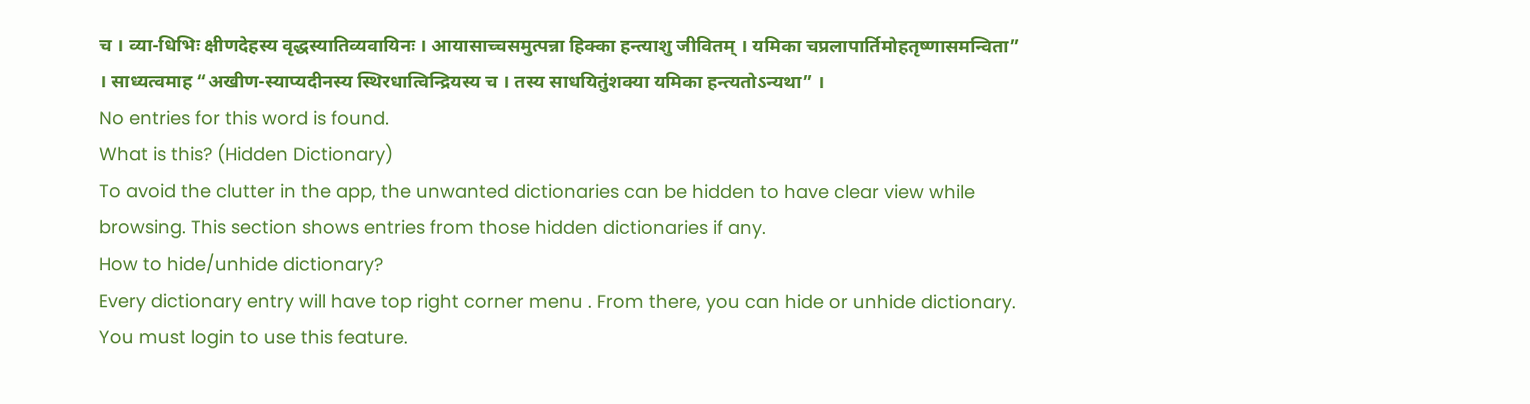च । व्या-धिभिः क्षीणदेहस्य वृद्धस्यातिव्यवायिनः । आयासाच्चसमुत्पन्ना हिक्का हन्त्याशु जीवितम् । यमिका चप्रलापार्तिमोहतृष्णासमन्विता” । साध्यत्वमाह “अखीण-स्याप्यदीनस्य स्थिरधात्विन्द्रियस्य च । तस्य साधयितुंशक्या यमिका हन्त्यतोऽन्यथा” ।
No entries for this word is found.
What is this? (Hidden Dictionary)
To avoid the clutter in the app, the unwanted dictionaries can be hidden to have clear view while browsing. This section shows entries from those hidden dictionaries if any.
How to hide/unhide dictionary?
Every dictionary entry will have top right corner menu . From there, you can hide or unhide dictionary. You must login to use this feature.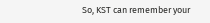So, KST can remember your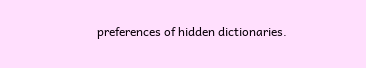preferences of hidden dictionaries.